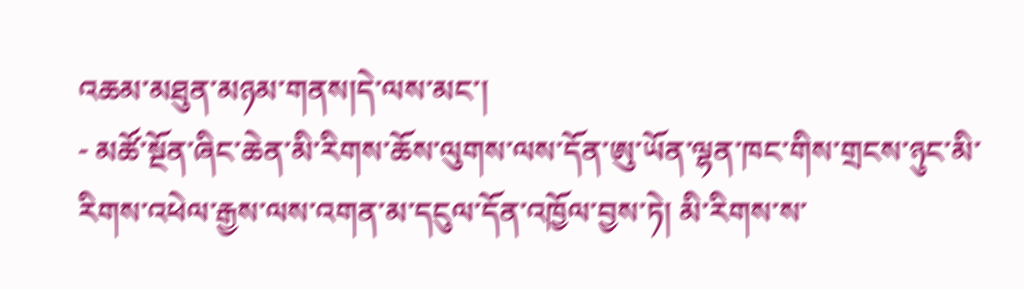འཆམ་མཐུན་མཉམ་གནས།དེ་ལས་མང་།
- མཚོ་སྔོན་ཞིང་ཆེན་མི་རིགས་ཆོས་ལུགས་ལས་དོན་ཨུ་ཡོན་ལྷན་ཁང་གིས་གྲངས་ཉུང་མི་རིགས་འཕེལ་རྒྱས་ལས་འགན་མ་དངུལ་དོན་འཁྱོལ་བྱས་ཏེ། མི་རིགས་ས་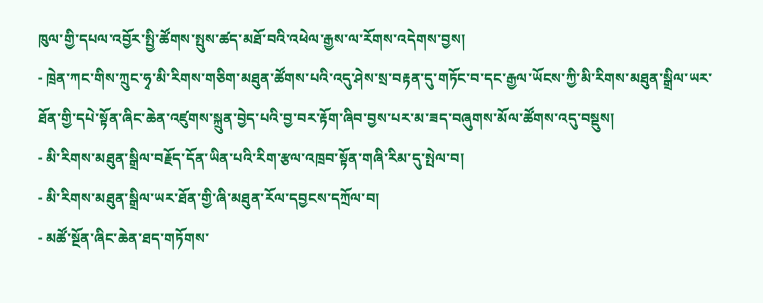ཁུལ་གྱི་དཔལ་འབྱོར་སྤྱི་ཚོགས་སྤུས་ཚད་མཐོ་བའི་འཕེལ་རྒྱས་ལ་རོགས་འདེགས་བྱས།
- ཁྲེན་ཀང་གིས་ཀྲུང་ཧྭ་མི་རིགས་གཅིག་མཐུན་ཚོགས་པའི་འདུ་ཤེས་སྲ་བརྟན་དུ་གཏོང་བ་དང་རྒྱལ་ཡོངས་ཀྱི་མི་རིགས་མཐུན་སྒྲིལ་ཡར་ཐོན་གྱི་དཔེ་སྟོན་ཞིང་ཆེན་འཛུགས་སྐྲུན་བྱེད་པའི་བྱ་བར་རྟོག་ཞིབ་བྱས་པར་མ་ཟད་བཞུགས་མོལ་ཚོགས་འདུ་བསྡུས།
- མི་རིགས་མཐུན་སྒྲིལ་བརྗོད་དོན་ཡིན་པའི་རིག་རྩལ་འཁྲབ་སྟོན་གཞི་རིམ་དུ་སྤེལ་བ།
- མི་རིགས་མཐུན་སྒྲིལ་ཡར་ཐོན་གྱི་ཞི་མཐུན་རོལ་དབྱངས་དཀྲོལ་བ།
- མཚོ་སྔོན་ཞིང་ཆེན་ཐད་གཏོགས་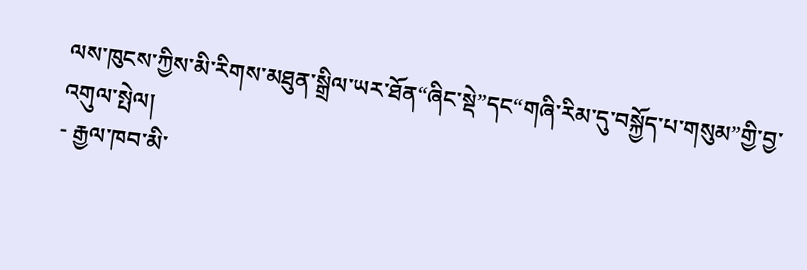ལས་ཁུངས་ཀྱིས་མི་རིགས་མཐུན་སྒྲིལ་ཡར་ཐོན“ཞིང་སྡེ”དང“གཞི་རིམ་དུ་བསྐྱོད་པ་གསུམ”གྱི་བྱ་འགུལ་སྤེལ།
- རྒྱལ་ཁབ་མི་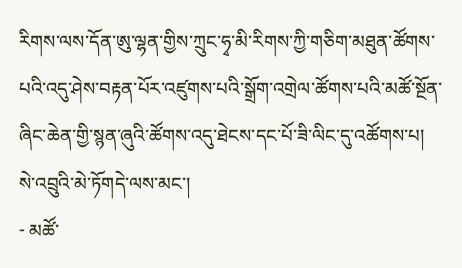རིགས་ལས་དོན་ཨུ་ལྷན་གྱིས་ཀྲུང་ཧྭ་མི་རིགས་ཀྱི་གཅིག་མཐུན་ཚོགས་པའི་འདུ་ཤེས་བརྟན་པོར་འཛུགས་པའི་སྒྲོག་འགྲེལ་ཚོགས་པའི་མཚོ་སྔོན་ཞིང་ཆེན་གྱི་སྙན་ཞུའི་ཚོགས་འདུ་ཐེངས་དང་པོ་ཟི་ལིང་དུ་འཚོགས་པ།
སེ་འབྲུའི་མེ་ཏོགདེ་ལས་མང་།
- མཚོ་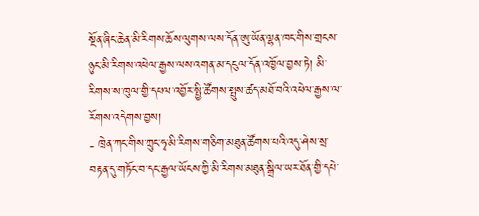སྔོན་ཞིང་ཆེན་མི་རིགས་ཆོས་ལུགས་ལས་དོན་ཨུ་ཡོན་ལྷན་ཁང་གིས་གྲངས་ཉུང་མི་རིགས་འཕེལ་རྒྱས་ལས་འགན་མ་དངུལ་དོན་འཁྱོལ་བྱས་ཏེ། མི་རིགས་ས་ཁུལ་གྱི་དཔལ་འབྱོར་སྤྱི་ཚོགས་སྤུས་ཚད་མཐོ་བའི་འཕེལ་རྒྱས་ལ་རོགས་འདེགས་བྱས།
- ཁྲེན་ཀང་གིས་ཀྲུང་ཧྭ་མི་རིགས་གཅིག་མཐུན་ཚོགས་པའི་འདུ་ཤེས་སྲ་བརྟན་དུ་གཏོང་བ་དང་རྒྱལ་ཡོངས་ཀྱི་མི་རིགས་མཐུན་སྒྲིལ་ཡར་ཐོན་གྱི་དཔེ་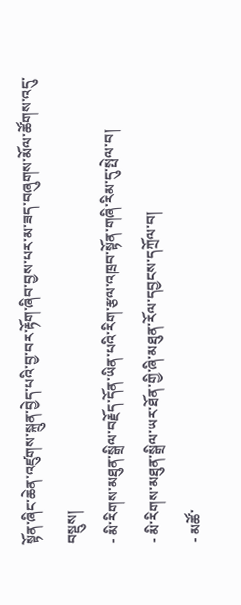སྟོན་ཞིང་ཆེན་འཛུགས་སྐྲུན་བྱེད་པའི་བྱ་བར་རྟོག་ཞིབ་བྱས་པར་མ་ཟད་བཞུགས་མོལ་ཚོགས་འདུ་བསྡུས།
- མི་རིགས་མཐུན་སྒྲིལ་བརྗོད་དོན་ཡིན་པའི་རིག་རྩལ་འཁྲབ་སྟོན་གཞི་རིམ་དུ་སྤེལ་བ།
- མི་རིགས་མཐུན་སྒྲིལ་ཡར་ཐོན་གྱི་ཞི་མཐུན་རོལ་དབྱངས་དཀྲོལ་བ།
- མཚོ་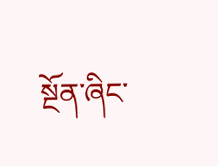སྔོན་ཞིང་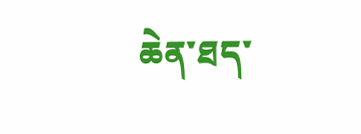ཆེན་ཐད་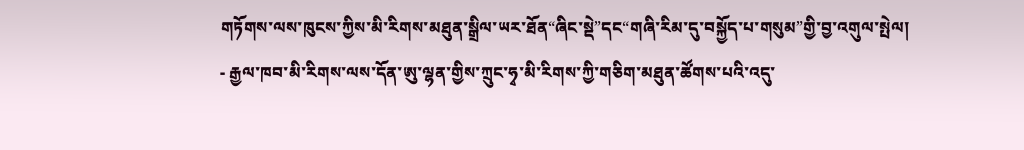གཏོགས་ལས་ཁུངས་ཀྱིས་མི་རིགས་མཐུན་སྒྲིལ་ཡར་ཐོན“ཞིང་སྡེ”དང“གཞི་རིམ་དུ་བསྐྱོད་པ་གསུམ”གྱི་བྱ་འགུལ་སྤེལ།
- རྒྱལ་ཁབ་མི་རིགས་ལས་དོན་ཨུ་ལྷན་གྱིས་ཀྲུང་ཧྭ་མི་རིགས་ཀྱི་གཅིག་མཐུན་ཚོགས་པའི་འདུ་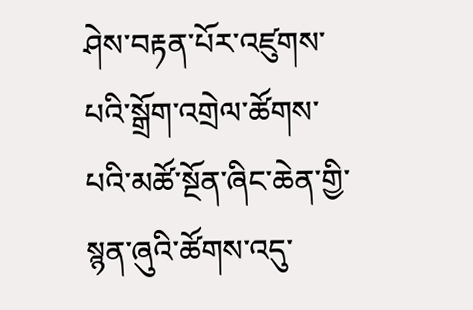ཤེས་བརྟན་པོར་འཛུགས་པའི་སྒྲོག་འགྲེལ་ཚོགས་པའི་མཚོ་སྔོན་ཞིང་ཆེན་གྱི་སྙན་ཞུའི་ཚོགས་འདུ་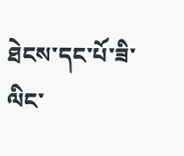ཐེངས་དང་པོ་ཟི་ལིང་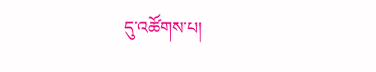དུ་འཚོགས་པ།